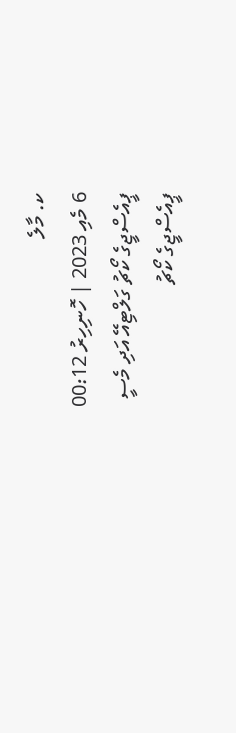ކ. މާލެ
6 މެއި 2023 | ހޮނިހިރު 00:12
ޕީއެސްޖީގެ ކޯޗު ގަލްޓިއޭ އަދި މެސީ
ޕީއެސްޖީގެ ކޯޗު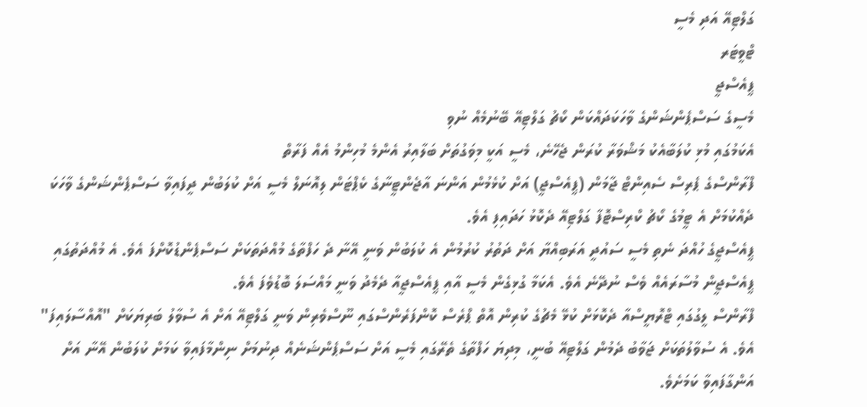ގަލްޓިއޭ އަދި މެސީ
ޓްވީޓަރ
ޕީއެސްޖީ
މެސީގެ ސަސްޕެންޝަންގެ ވާހަކަދައްކަން ކޯޗު ގަލްޓިއޭ ބޭނުމެއް ނުވި
އެކަމުގައި މުޅި ކުލަބާއެކު މަޝްވަރާ ކުރަން ޖެހޭނެ، މެސީ އަކީ މިވަގުތަށް ބަލާއިރު އެންމެ މުހިންމު އެއް ފަރާތް
ފްރާންސްގެ ޕެރިސް ސެއިންޓް ޖާމަން (ޕީއެސްޖީ) އަށް ކުޅެމުން އަންނަ އާޖެންޓީނާގެ ކެޕްޓަން ލިއޮނަލް މެސީ އަށް ކުލަބުން ދީފައިވާ ސަސްޕެންޝަންގެ ވާހަކަ ދެއްކުމަށް އެ ޓީމުގެ ކޯޗު ކްރިސްޓޮފާ ގަލްޓިއޭ ދެކޮޅު ހަދައިފި އެވެ.
ޕީއެސްޖީގެ ހުއްދަ ނެތި މެސީ ސައުދީ އަރަބިއްޔާ އަށް ދަތުރު ކުރުމުން އެ ކުލަބުން ވަނީ އޭނާ ދެ ހަފްތާގެ މުއްދަތަކަށް ސަސްޕެންޑުކޮށްފަ އެވެ. އެ މުއްދަތުގައި ޕީއެސްޖީން މުސާރައެއް ވެސް ނުދޭނެ އެވެ. އެކަމާ ގުޅިގެން މެސީ އާއި ޕީއެސްޖީއާ ދެމެދު ވަނީ މައްސަލަ ބޮޑުވެފަ އެވެ.
ފްރާންސް ލީގުގައި ޓްރޮޔީސްއާ ދެކޮޅަށް ކުޅޭ މެޗުގެ ކުރިން އޮތް ޕްރެސް ކޮންފަރެންސްގައި ނޫސްވެރިން ވަނީ ގަލްޓިއޭ އަށް އެ ސުވާލު ބަރިޔަކަށް "އޮއްސާލައިފަ" އެވެ. އެ ސުވާލުތަކަށް ޖަވާބު ދެމުން ގަލްޓިއޭ ބުނީ، މިދިޔަ ހަފްތާގެ ތެރޭގައި މެސީ އަށް ސަސްޕެންޝަނެއް ދިނުމަށް ނިންމާފައިވާ ކަމަށް ކުލަބުން އޭނާ އަށް އަންގާފައިވާ ކަމަށެވެ.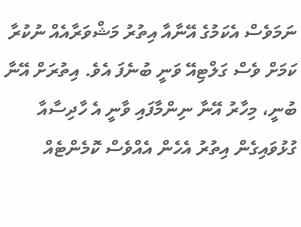ނަމަވެސް އެކަމުގެ އޭނާއާ އިތުރު މަޝްވަރާއެއް ނުކުރާ ކަމަށް ވެސް ގަލްޓިއޭ ވަނީ ބުނެފަ އެވެ. އިތުރަށް އޭނާ ބުނީ، މިހާރު އޭނާ ނިންމާފައި ވާނީ އެ ހާދިސާއާ ގުޅުވައިގެން އިތުރު އެހެން އެއްވެސް ކޮމެންޓެއް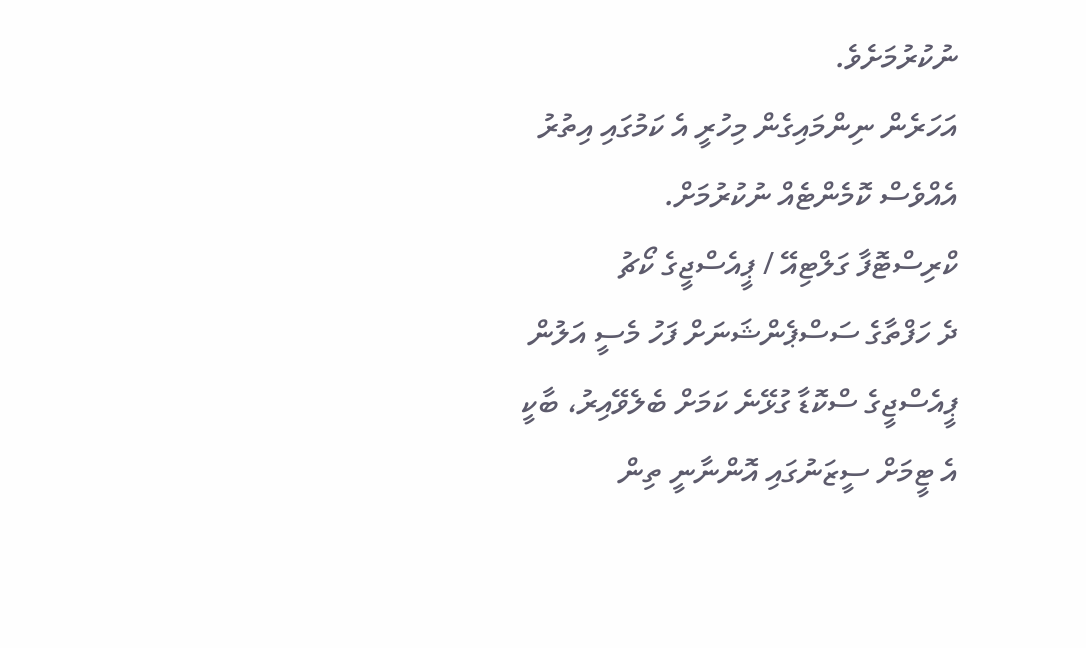ނުކުރުމަށެވެ.
އަހަރެން ނިންމައިގެން މިހުރީ އެ ކަމުގައި އިތުރު އެއްވެސް ކޮމެންޓެއް ނުކުރުމަށް.
ކްރިސްޓޮފާ ގަލްޓިއޭ / ޕީއެސްޖީގެ ކޯޗު
ދެ ހަފްތާގެ ސަސްޕެންޝަނަށް ފަހު މެސީ އަލުން ޕީއެސްޖީގެ ސްކޮޑާ ގުޅޭނެ ކަމަށް ބެލެވޭއިރު، ބާކީ އެ ޓީމަށް ސީޒަނުގައި އޮންނާނީ ތިން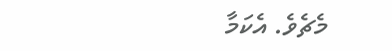މެޗެވެ. އެކަމާ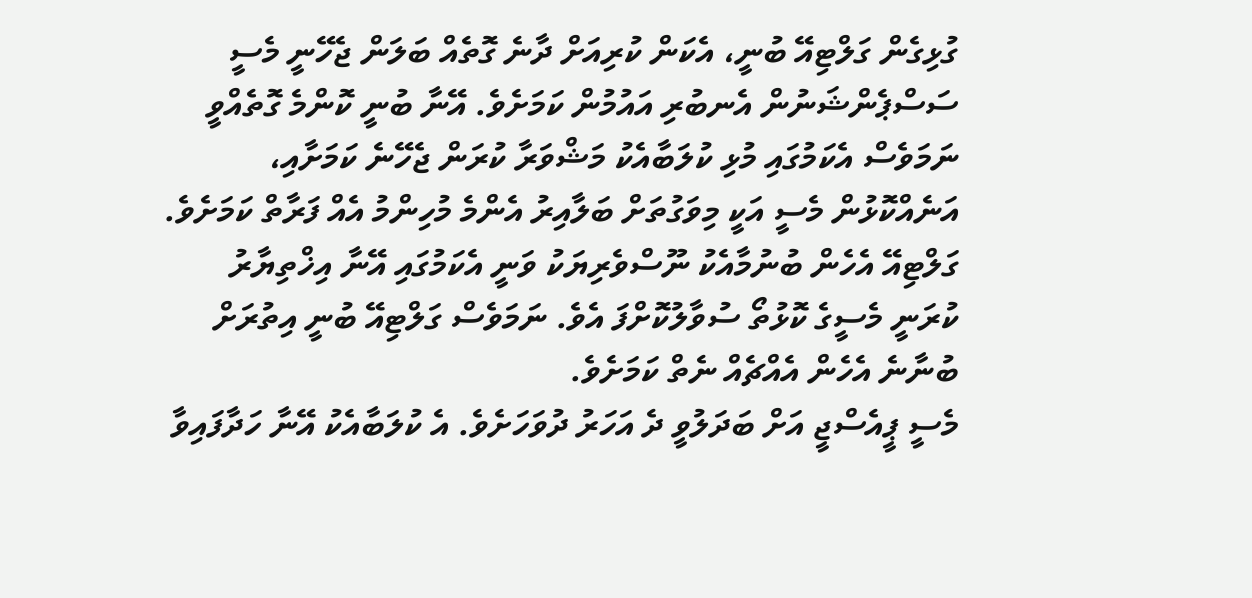ގުޅިގެން ގަލްޓިއޭ ބުނީ، އެކަން ކުރިއަށް ދާނެ ގޮތެއް ބަލަން ޖެހޭނީ މެސީ ސަސްޕެންޝަނުން އެނބުރި އައުމުން ކަމަށެވެ. އޭނާ ބުނީ ކޮންމެ ގޮތެއްވީ ނަމަވެސް އެކަމުގައި މުޅި ކުލަބާއެކު މަޝްވަރާ ކުރަން ޖެހޭނެ ކަމަށާއި، އަނެއްކޮޅުން މެސީ އަކީ މިވަގުތަށް ބަލާއިރު އެންމެ މުހިންމު އެއް ފަރާތް ކަމަށެވެ. ގަލްޓިއޭ އެހެން ބުނުމާއެކު ނޫސްވެރިޔަކު ވަނީ އެކަމުގައި އޭނާ އިޚްތިޔާރު ކުރަނީ މެސީގެ ކޮޅުތޯ ސުވާލުކޮށްފަ އެވެ. ނަމަވެސް ގަލްޓިއޭ ބުނީ އިތުރަށް ބުނާނެ އެހެން އެއްޗެއް ނެތް ކަމަށެވެ.
މެސީ ޕީއެސްޖީ އަށް ބަދަލުވީ ދެ އަހަރު ދުވަހަށެވެ. އެ ކުލަބާއެކު އޭނާ ހަދާފައިވާ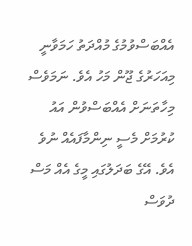އެއްބަސްވުމުގެ މުއްދަތު ހަމަވާނީ މިއަހަރުގެ ޖޫން މަހު އެވެ. ނަމަވެސް މިހާތަނަށް އެއްބަސްވުން އައު ކުރުމަށް މެސީ ނިންމާފައެއް ނުވެ އެވެ. އޭގެ ބަދަލުގައި މީގެ އެއް މަސް ދުވަސް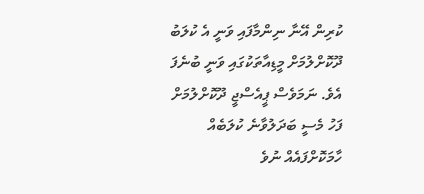ކުރިން އޭނާ ނިންމާފައި ވަނީ އެ ކުލަބު ދޫކޮށްލުމަށް މީޑިއާތަކުގައި ވަނީ ބުނެފަ އެވެ. ނަމަވެސް ޕީއެސްޖީ ދޫކޮށްލުމަށް ފަހު މެސީ ބަދަލުވާނެ ކުލަބެއް ހާމަކޮށްފައެއް ނުވެ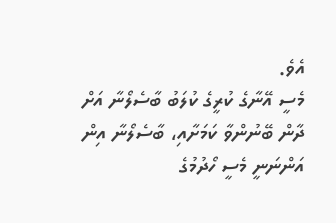އެވެ.
މެސީ އޭނާގެ ކުރީގެ ކުލަބު ބާސެލޯނާ އަށް ދާން ބޭނުންވާ ކަމަށާއި، ބާސެލޯނާ އިން އަންނަނީ މެސީ ހޯދުމުގެ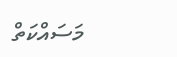މަސައްކަތް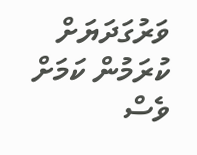ވަރުގަދަޔަށް ކުރަމުން ކަމަށް ވެސް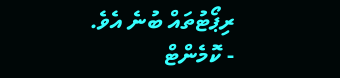ރިޕޯޓުތައް ބުނެ އެވެ.
- ކޮމެންޓް